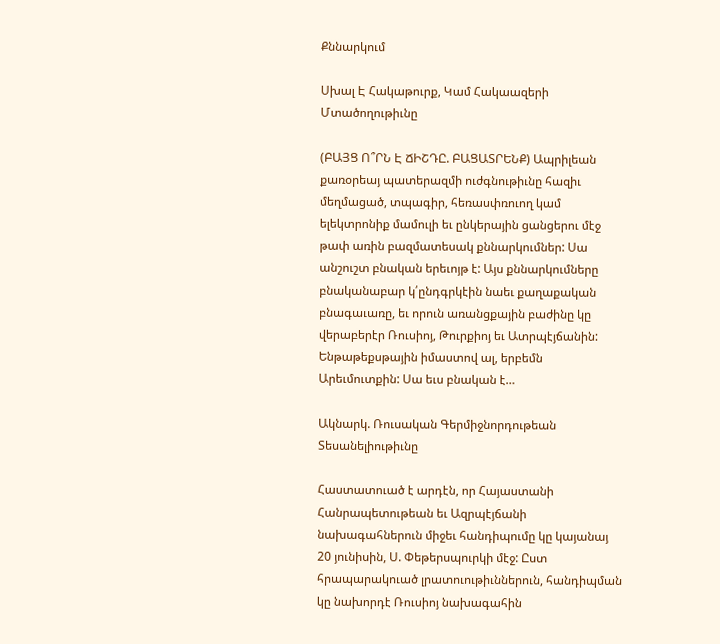Քննարկում

Սխալ Է Հակաթուրք, Կամ Հակաազերի Մտածողութիւնը

(ԲԱՅՑ Ո՞ՐՆ Է ՃԻՇԴԸ. ԲԱՑԱՏՐԵՆՔ) Ապրիլեան քառօրեայ պատերազմի ուժգնութիւնը հազիւ մեղմացած, տպագիր, հեռասփռուող կամ ելեկտրոնիք մամուլի եւ ընկերային ցանցերու մէջ թափ առին բազմատեսակ քննարկումներ: Սա անշուշտ բնական երեւոյթ է: Այս քննարկումները բնականաբար կ՛ընդգրկէին նաեւ քաղաքական բնագաւառը, եւ որուն առանցքային բաժինը կը վերաբերէր Ռուսիոյ, Թուրքիոյ եւ Ատրպէյճանին: Ենթաթեքսթային իմաստով ալ, երբեմն Արեւմուտքին: Սա եւս բնական է…

Ակնարկ. Ռուսական Գերմիջնորդութեան Տեսանելիութիւնը

Հաստատուած է արդէն, որ Հայաստանի Հանրապետութեան եւ Ազրպէյճանի նախագահներուն միջեւ հանդիպումը կը կայանայ 20 յունիսին, Ս. Փեթերսպուրկի մէջ: Ըստ հրապարակուած լրատուութիւններուն, հանդիպման կը նախորդէ Ռուսիոյ նախագահին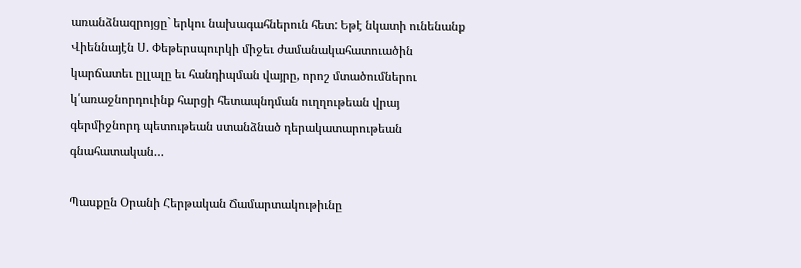առանձնազրոյցը` երկու նախագահներուն հետ: Եթէ նկատի ունենանք Վիեննայէն Ս. Փեթերսպուրկի միջեւ ժամանակահատուածին կարճատեւ ըլլալը եւ հանդիպման վայրը, որոշ մտածումներու կ՛առաջնորդուինք հարցի հետապնդման ուղղութեան վրայ գերմիջնորդ պետութեան ստանձնած դերակատարութեան գնահատական…

Պասքըն Օրանի Հերթական Ճամարտակութիւնը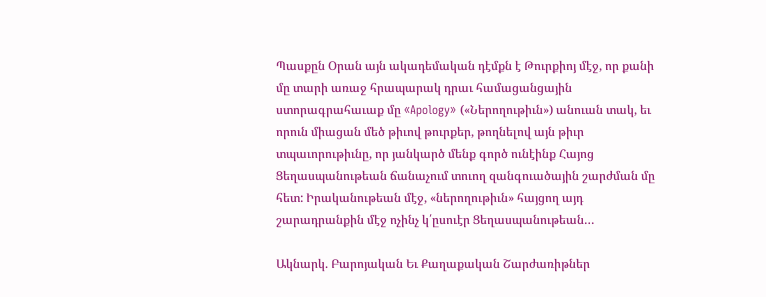Պասքըն Օրան այն ակադեմական դէմքն է Թուրքիոյ մէջ, որ քանի մը տարի առաջ հրապարակ դրաւ համացանցային ստորագրահաւաք մը «Apology» («Ներողութիւն») անուան տակ, եւ որուն միացան մեծ թիւով թուրքեր, թողնելով այն թիւր տպաւորութիւնը, որ յանկարծ մենք գործ ունէինք Հայոց Ցեղասպանութեան ճանաչում տուող զանգուածային շարժման մը հետ: Իրականութեան մէջ, «ներողութիւն» հայցող այդ շարադրանքին մէջ ոչինչ կ՛ըսուէր Ցեղասպանութեան…

Ակնարկ. Բարոյական Եւ Քաղաքական Շարժառիթներ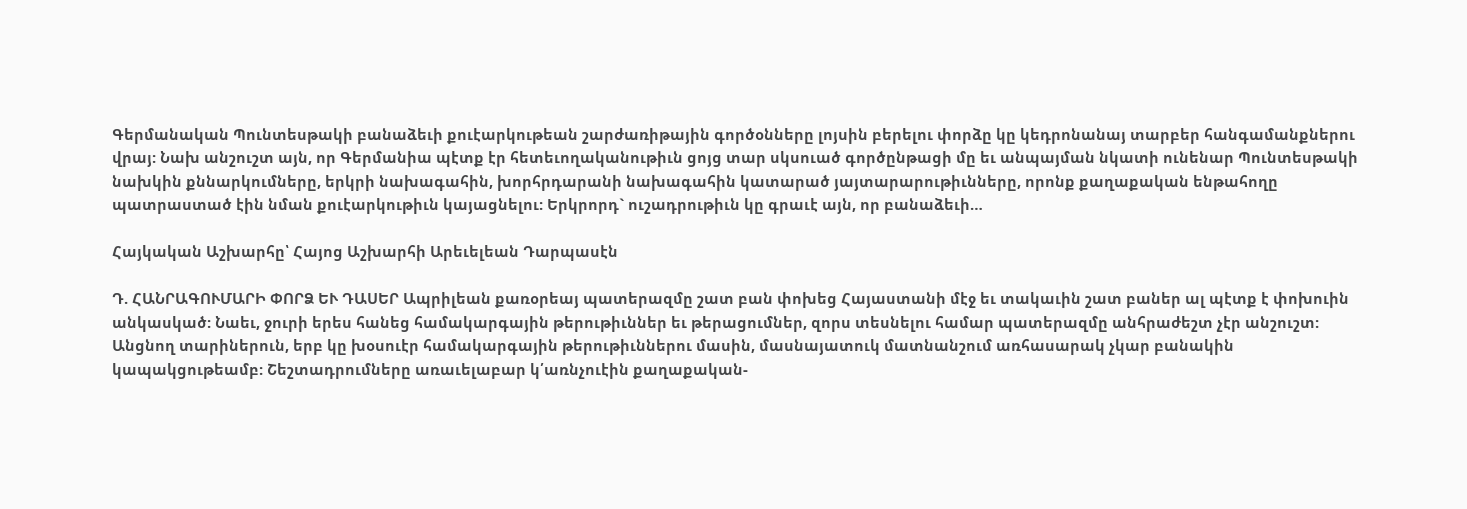Գերմանական Պունտեսթակի բանաձեւի քուէարկութեան շարժառիթային գործօնները լոյսին բերելու փորձը կը կեդրոնանայ տարբեր հանգամանքներու վրայ: Նախ անշուշտ այն, որ Գերմանիա պէտք էր հետեւողականութիւն ցոյց տար սկսուած գործընթացի մը եւ անպայման նկատի ունենար Պունտեսթակի նախկին քննարկումները, երկրի նախագահին, խորհրդարանի նախագահին կատարած յայտարարութիւնները, որոնք քաղաքական ենթահողը պատրաստած էին նման քուէարկութիւն կայացնելու: Երկրորդ` ուշադրութիւն կը գրաւէ այն, որ բանաձեւի…

Հայկական Աշխարհը՝ Հայոց Աշխարհի Արեւելեան Դարպասէն

Դ. ՀԱՆՐԱԳՈՒՄԱՐԻ ՓՈՐՁ ԵՒ ԴԱՍԵՐ Ապրիլեան քառօրեայ պատերազմը շատ բան փոխեց Հայաստանի մէջ եւ տակաւին շատ բաներ ալ պէտք է փոխուին անկասկած: Նաեւ, ջուրի երես հանեց համակարգային թերութիւններ եւ թերացումներ, զորս տեսնելու համար պատերազմը անհրաժեշտ չէր անշուշտ: Անցնող տարիներուն, երբ կը խօսուէր համակարգային թերութիւններու մասին, մասնայատուկ մատնանշում առհասարակ չկար բանակին կապակցութեամբ: Շեշտադրումները առաւելաբար կ՛առնչուէին քաղաքական-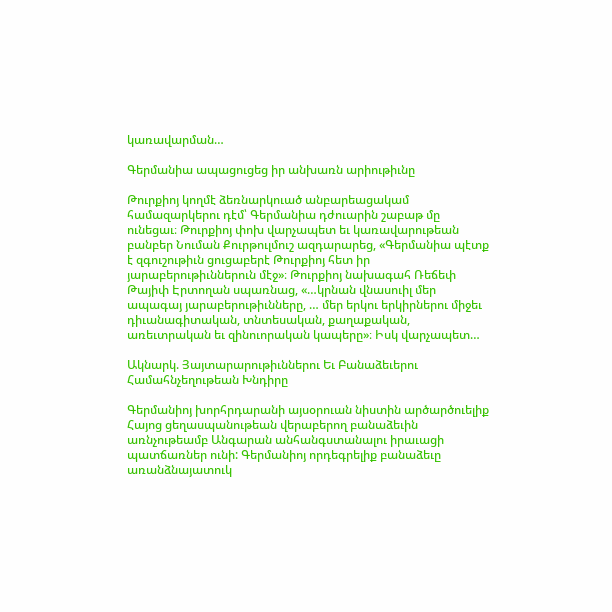կառավարման…

Գերմանիա ապացուցեց իր անխառն արիութիւնը

Թուրքիոյ կողմէ ձեռնարկուած անբարեացակամ համազարկերու դէմ՝ Գերմանիա դժուարին շաբաթ մը ունեցաւ։ Թուրքիոյ փոխ վարչապետ եւ կառավարութեան բանբեր Նուման Քուրթուլմուշ ազդարարեց, «Գերմանիա պէտք է զգուշութիւն ցուցաբերէ Թուրքիոյ հետ իր յարաբերութիւններուն մէջ»։ Թուրքիոյ նախագահ Ռեճեփ Թայիփ Էրտողան սպառնաց, «…կրնան վնասուիլ մեր ապագայ յարաբերութիւնները, … մեր երկու երկիրներու միջեւ դիւանագիտական, տնտեսական, քաղաքական, առեւտրական եւ զինուորական կապերը»։ Իսկ վարչապետ…

Ակնարկ. Յայտարարութիւններու Եւ Բանաձեւերու Համահնչեղութեան Խնդիրը

Գերմանիոյ խորհրդարանի այսօրուան նիստին արծարծուելիք Հայոց ցեղասպանութեան վերաբերող բանաձեւին առնչութեամբ Անգարան անհանգստանալու իրաւացի պատճառներ ունի: Գերմանիոյ որդեգրելիք բանաձեւը առանձնայատուկ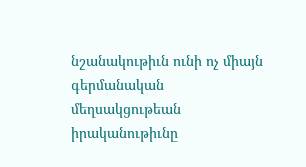նշանակութիւն ունի ոչ միայն գերմանական մեղսակցութեան իրականութիւնը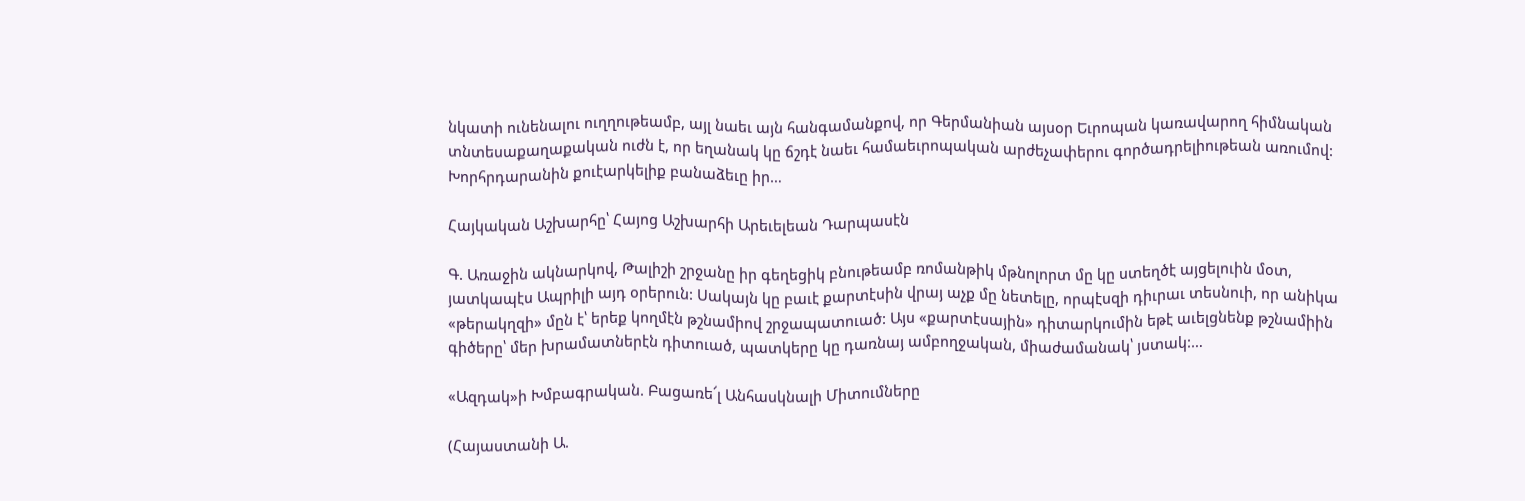նկատի ունենալու ուղղութեամբ, այլ նաեւ այն հանգամանքով, որ Գերմանիան այսօր Եւրոպան կառավարող հիմնական տնտեսաքաղաքական ուժն է, որ եղանակ կը ճշդէ նաեւ համաեւրոպական արժեչափերու գործադրելիութեան առումով: Խորհրդարանին քուէարկելիք բանաձեւը իր…

Հայկական Աշխարհը՝ Հայոց Աշխարհի Արեւելեան Դարպասէն

Գ. Առաջին ակնարկով, Թալիշի շրջանը իր գեղեցիկ բնութեամբ ռոմանթիկ մթնոլորտ մը կը ստեղծէ այցելուին մօտ, յատկապէս Ապրիլի այդ օրերուն: Սակայն կը բաւէ քարտէսին վրայ աչք մը նետելը, որպէսզի դիւրաւ տեսնուի, որ անիկա «թերակղզի» մըն է՝ երեք կողմէն թշնամիով շրջապատուած: Այս «քարտէսային» դիտարկումին եթէ աւելցնենք թշնամիին գիծերը՝ մեր խրամատներէն դիտուած, պատկերը կը դառնայ ամբողջական, միաժամանակ՝ յստակ:…

«Ազդակ»ի Խմբագրական. Բացառե՜լ Անհասկնալի Միտումները

(Հայաստանի Ա.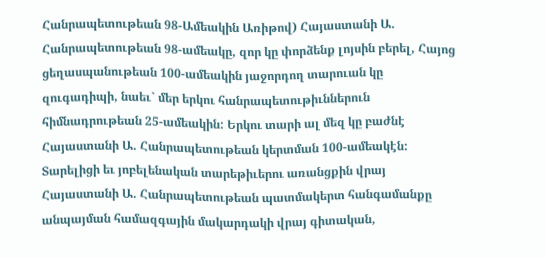Հանրապետութեան 98-Ամեակին Առիթով) Հայաստանի Ա. Հանրապետութեան 98-ամեակը, զոր կը փորձենք լոյսին բերել, Հայոց ցեղասպանութեան 100-ամեակին յաջորդող տարուան կը զուգադիպի, նաեւ` մեր երկու հանրապետութիւններուն հիմնադրութեան 25-ամեակին: Երկու տարի ալ մեզ կը բաժնէ Հայաստանի Ա. Հանրապետութեան կերտման 100-ամեակէն: Տարելիցի եւ յոբելենական տարեթիւերու առանցքին վրայ Հայաստանի Ա. Հանրապետութեան պատմակերտ հանգամանքը անպայման համազգային մակարդակի վրայ գիտական,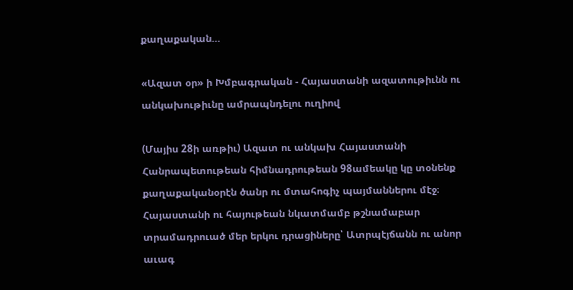քաղաքական…

«Ազատ օր» ի Խմբագրական - Հայաստանի ազատութիւնն ու անկախութիւնը ամրապնդելու ուղիով

(Մայիս 28ի առթիւ) Ազատ ու անկախ Հայաստանի Հանրապետութեան հիմնադրութեան 98ամեակը կը տօնենք քաղաքականօրէն ծանր ու մտահոգիչ պայմաններու մէջ։ Հայաստանի ու հայութեան նկատմամբ թշնամաբար տրամադրուած մեր երկու դրացիները՝ Ատրպէյճանն ու անոր աւագ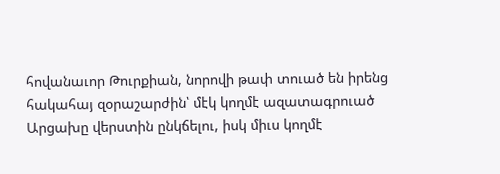հովանաւոր Թուրքիան, նորովի թափ տուած են իրենց հակահայ զօրաշարժին՝ մէկ կողմէ ազատագրուած Արցախը վերստին ընկճելու, իսկ միւս կողմէ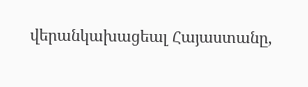վերանկախացեալ Հայաստանը,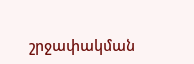շրջափակման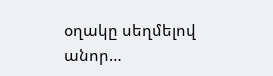օղակը սեղմելով անոր…